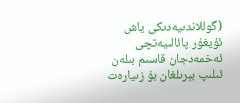(گوللاندىيەدىكى ياش ئۇيغۇر پائالىيەتچى ئەخمەدجان قاسىم بىلەن ئىلىپ بېرىلغان بۇ زىيارەت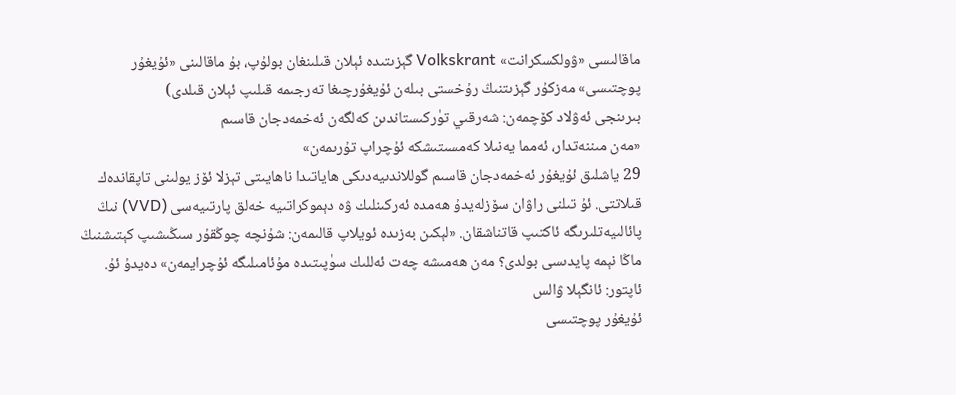ماقالىسى «ۋولكسكرانت» Volkskrant گېزىتىدە ئېلان قىلىنغان بولۇپ، بۇ ماقالىنى «ئۇيغۇر پوچتىسى» مەزكۇر گېزىتنىڭ رۇخستى بىلەن ئۇيغۇرچىغا تەرجىمە قىلىپ ئېلان قىلدى)
بىرىنجى ئەۋلاد كۆچمەن: شەرقىي تۈركىستاندىن كەلگەن ئەخمەدجان قاسىم
«مەن مىننەتدار، ئەمما يەنىلا كەمسىتىشكە ئۇچراپ تۇرىمەن»
29 ياشلىق ئۇيغۇر ئەخمەدجان قاسىم گوللاندىيەدىكى ھاياتىدا ناھايىتى تېزلا ئۆز يولىنى تاپقاندەك قىلاتتى. ئۇ تىلنى راۋان سۆزلەيدۇ ھەمدە ئەركىنلىك ۋە دېموكراتىيە خەلق پارتىيەسى (VVD) نىڭ پائالىيەتلىرىگە ئاكتىپ قاتناشقان. «لېكىن بەزىدە ئويلاپ قالىمەن: شۇنچە چوڭقۇر سىڭىشىپ كېتىشنىڭ ماڭا نېمە پايدىسى بولدى؟ مەن ھەمىشە چەت ئەللىك سۈپىتىدە مۇئامىلىگە ئۇچرايمەن» دەيدۇ ئۇ.
ئاپتور: ئانگېلا ۋالس
ئۇيغۇر پوچتىسى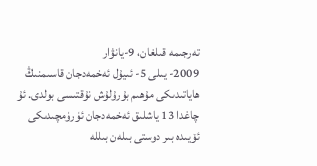تەرجىمە قىلغان، 9-يانۋار
2009- يىلى 5- ئىيۇل ئەخمەدجان قاسىمنىڭ ھاياتىدىكى مۇھىم بۇرۇلۇش نۇقتىسى بولدى. ئۇ چاغدا 13 ياشلىق ئەخمەدجان ئۈرۈمچىدىكى ئۆيىدە بىر دوستى بىلەن بىللە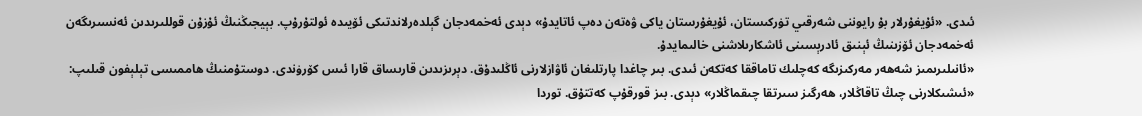ئىدى. «ئۇيغۇرلار بۇ رايوننى شەرقىي تۈركىستان، ئۇيغۇرستان ياكى ۋەتەن دەپ ئاتايدۇ» دېدى ئەخمەدجان گېلدەرلاندتىكى ئۆيىدە ئولتۇرۇپ. بېيجىڭنىڭ ئۇزۇن قوللىرىدىن ئەنسىرىگەن ئەخمەدجان ئۆزىنىڭ ئېنىق ئادرېسىنى ئاشكارىلاشنى خالىمايدۇ.
«ئانىلىرىمىز شەھەر مەركىزىگە كەچلىك تاماققا كەتكەن ئىدى. بىر چاغدا پارتلىغان ئاۋازلارنى ئاڭلىدۇق. دېرىزىدىن قارىساق قارا ئىس كۆرۈندى. دوستۇمنىڭ ھاممىسى تېلېفون قىلىپ: «ئىشىكلارنى چىڭ تاقاڭلار، ھەرگىز سىرتقا چىقماڭلار» دېدى. بىز قورقۇپ كەتتۇق. توردا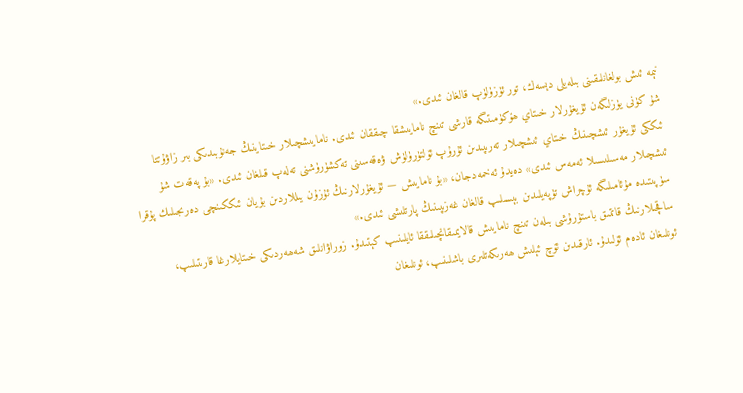نېمە ئىش بولغانلىقىنى بىلەيلى دېسەك، تور ئۈزۈلۈپ قالغان ئىدى.»
شۇ كۈنى يۈزلىگەن ئۇيغۇرلار خىتاي ھۆكۈمىتىگە قارشى تىنچ نامايىشقا چىققان ئىدى. نامايىشچىلار خىتاينىڭ جەنۇبىدىكى بىر زاۋۇتتا ئىككى ئۇيغۇر ئىشچىنىڭ خىتاي ئىشچىلار تەرىپىدىن ئۇرۇپ ئۆلتۈرۈلۈش ۋەقەسىنى تەكشۈرۈشنى تەلەپ قىلغان ئىدى. «بۇ پەقەت شۇ ئىشچىلار مەسىلىسىلا ئەمەس ئىدى» دەيدۇ ئەخمەدجان، «بۇ نامايىش — ئۇيغۇرلارنىڭ ئۇزۇن يىللاردىن بۇيان ئىككىنچى دەرىجىلىك پۇقرا سۈپىتىدە مۇئامىلىگە ئۇچراش تۈپەيلىدىن بېسىلىپ قالغان غەزىپىنىڭ پارتلىشى ئىدى.»
ساقچىلارنىڭ قاتتىق باستۇرۇشى بىلەن تىنچ نامايىش قالايمىقانچىلىققا ئايلىنىپ كېتىدۇ. زوراۋانلىق شەھەردىكى خىتايلارغا قارىتىلىپ، ئونلىغان ئادەم ئۆلىدۇ. ئارقىدىن ئۆچ ئېلىش ھەرىكەتلىرى باشلىنىپ، ئونلىغان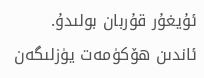ئۇيغۇر قۇربان بولىدۇ. ئاندىن ھۆكۈمەت يۈزلىگەن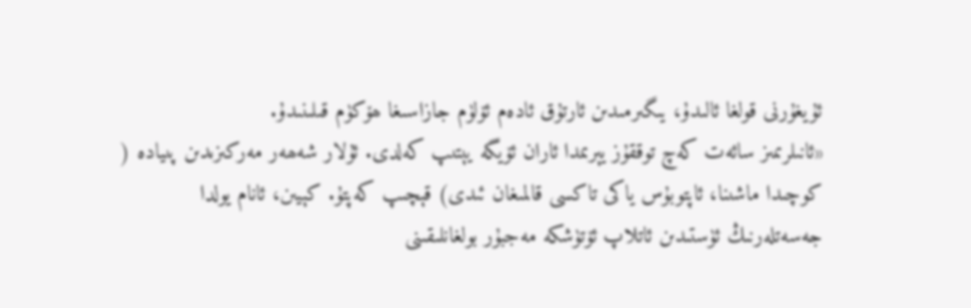ئۇيغۇرنى قولغا ئالىدۇ، يىگىرمىدىن ئارتۇق ئادەم ئۆلۈم جازاسىغا ھۆكۈم قىلىنىدۇ.
«ئانىلرىمىز سائەت كەچ توققۇز يېرىمدا ئاران ئۆيگە يېتىپ كەلدى. ئۇلار شەھەر مەركىزىدىن پىيادە ( كوچىدا ماشىنا، ئاپتوبۇس ياكى تاكسى قالمىغان ئىدى) قېچىپ كەپتۇ. كېيىن، ئانام يولدا جەسەتلەرنىڭ ئۈستىدىن ئاتلاپ ئۆتۈشكە مەجبۇر بولغانلىقىنى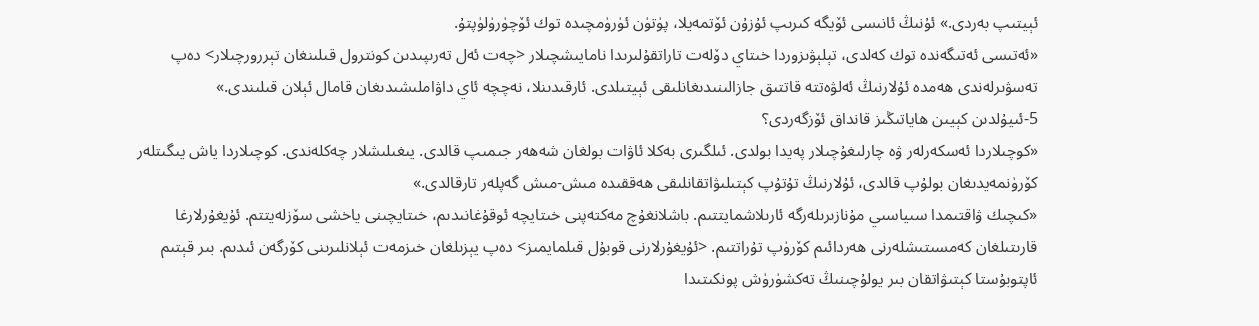ئېيتىپ بەردى.» ئۇنىڭ ئانىسى ئۆيگە كىرىپ ئۇزۇن ئۆتمەيلا، پۈتۈن ئۈرۈمچىدە توك ئۆچۈرۈلۈپتۇ.
«ئەتىسى ئەتىگەندە توك كەلدى، تېلېۋىزوردا خىتاي دۆلەت تاراتقۇلىرىدا نامايىشچىلار <چەت ئەل تەرىپىدىن كونترول قىلىنغان تېررورچىلار> دەپ تەسۋىرلەندى ھەمدە ئۇلارنىڭ ئەلۋەتتە قاتتىق جازالىنىدىغانلىقى ئېيتىلدى. ئارقىدىنلا، نەچچە ئاي داۋاملىشىدىغان قامال ئېلان قىلىندى.»
5-ئىيۇلدىن كېيىن ھاياتىڭىز قانداق ئۆزگەردى؟
«كوچىلاردا ئەسكەرلەر ۋە چارلىغۇچىلار پەيدا بولدى. ئىلگىرى بەكلا ئاۋات بولغان شەھەر جىمىپ قالدى. يىغىلىشلار چەكلەندى. كوچىلاردا ياش يىگىتلەر كۆرۈنمەيدىغان بولۇپ قالدى، ئۇلارنىڭ تۇتۇپ كېتىلىۋاتقانلىقى ھەققىدە مىش-مىش گەپلەر تارقالدى.»
«كىچىك ۋاقتىمدا سىياسىي مۇنازىرىلەرگە ئارىلاشمايتتىم. باشلانغۇچ مەكتەپنى خىتايچە ئوقۇغانىدىم، خىتايچىنى ياخشى سۆزلەيتتم. ئۇيغۇرلارغا قارىتىلغان كەمسىتىشلەرنى ھەردائىم كۆرۈپ تۇراتتىم. <ئۇيغۇرلارنى قوبۇل قىلمايمىز> دەپ يېزىلغان خىزمەت ئېلانلىرىنى كۆرگەن ئىدىم. بىر قېتىم ئاپتوبۇستا كېتىۋاتقان بىر يولۇچىنىڭ تەكشۈرۈش پونكىتىدا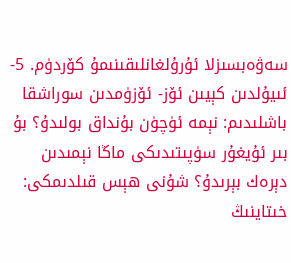سەۋەبسىزلا ئۇرۇلغانلىقىنىمۇ كۆردۈم. 5- ئىيۇلدىن كېيىن ئۆز- ئۆزۈمدىن سوراشقا باشلىدىم: نېمە ئۈچۈن بۇنداق بولىدۇ؟ بۇ بىر ئۇيغۇر سۈپىتىدىكى ماڭا نېمىدىن دېرەك بېرىدۇ؟ شۇنى ھېس قىلدىمكى: خىتاينىڭ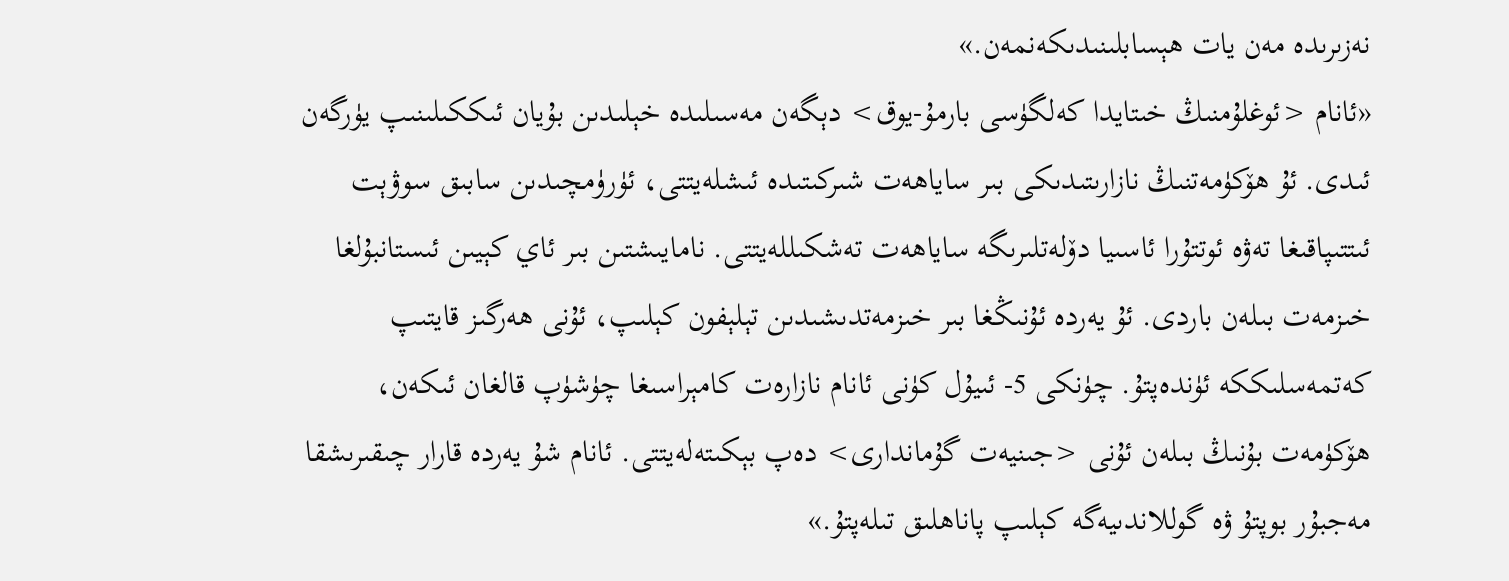نەزىرىدە مەن يات ھېسابلىنىدىكەنمەن.»
«ئانام <ئوغلۇمنىڭ خىتايدا كەلگۈسى بارمۇ-يوق> دېگەن مەسىلىدە خېلىدىن بۇيان ئىككىلىنىپ يۈرگەن ئىدى. ئۇ ھۆكۈمەتنىڭ نازارىتىدىكى بىر ساياھەت شىركىتىدە ئىشلەيتتى، ئۈرۈمچىدىن سابىق سوۋېت ئىتتىپاقىغا تەۋە ئوتتۇرا ئاسىيا دۆلەتلىرىگە ساياھەت تەشكىللەيتتى. نامايىشتىن بىر ئاي كېيىن ئىستانبۇلغا خىزمەت بىلەن باردى. ئۇ يەردە ئۇنىڭغا بىر خىزمەتدىشىدىن تېلېفون كېلىپ، ئۇنى ھەرگىز قايتىپ كەتمەسلىككە ئۈندەپتۇ. چۈنكى 5- ئىيۇل كۈنى ئانام نازارەت كامېراسىغا چۈشۈپ قالغان ئىكەن، ھۆكۈمەت بۇنىڭ بىلەن ئۇنى <جىنيەت گۇماندارى> دەپ بېكىتەلەيتتى. ئانام شۇ يەردە قارار چىقىرىشقا مەجبۇر بوپتۇ ۋە گوللاندىيەگە كېلىپ پاناھلىق تىلەپتۇ.»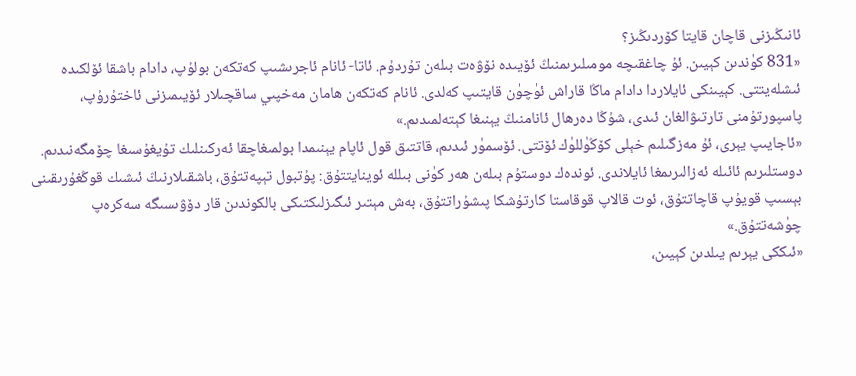ئانىڭىزنى قاچان قايتا كۆردىڭىز؟
«831 كۈندىن كېيىن. ئۇ چاغقىچە مومىلىرىمنىڭ ئۆيىدە نۆۋەت بىلەن تۇردۇم. ئاتا- ئانام ئاجرىشىپ كەتكەن بولۇپ، دادام باشقا ئۆلكىدە ئىشلەيتتى. كېيىنكى ئايلاردا دادام ماڭا قاراش ئۈچۈن قايتىپ كەلدى. ئانام كەتكەن ھامان مەخپىي ساقچىلار ئۆيىمىزنى ئاختۇرۇپ، پاسپورتۇمنى تارتىۋالغان ئىدى، شۇڭا دەرھال ئانامنىڭ يېنىغا كېتەلمىدىم.»
«ئاجايىپ يېرى، ئۇ مەزگىلىم خېلى كۆڭۈللۈك ئۆتتى. ئۆسمۈر ئىدىم، قاتتىق قول ئاپام يېنىمدا بولمىغاچقا ئەركىنلىك تۇيغۇسىغا چۆمگەنىدىم. دوستلىرىم ئائىلە ئەزالىرىمغا ئايلاندى. ئوندەك دوستۇم بىلەن ھەر كۈنى بىللە ئوينايتتۇق: پۇتبول تېپەتتۇق، باشقىلارنىڭ ئىشىك قوڭغۇرىقىنى بېسىپ قويۇپ قاچاتتۇق، ئوت قالاپ قوقاستا كارتۇشكا پىشۇراتتۇق، بەش مېتىر ئىگىزلىكتىكى بالكوندىن قار دۆۋىسىگە سەكرەپ چۈشەتتۇق.»
«ئىككى يېرىم يىلدىن كېيىن،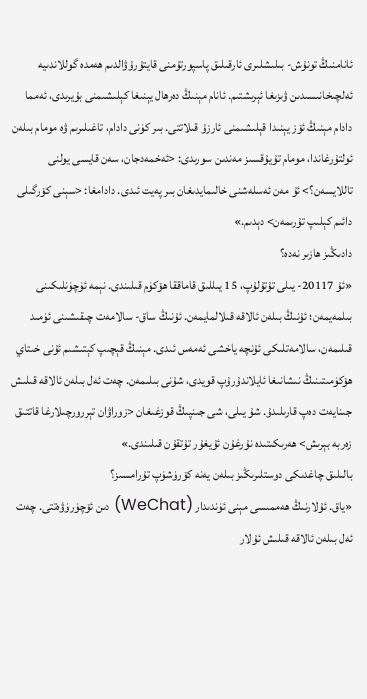ئانامنىڭ تونۇش- بىلىشلىرى ئارقىلىق پاسپورتۇمنى قايتۇرۇۋالدىم ھەمدە گوللاندىيە ئەلچىخانىسىدىن ۋىزىغا ئېرىشتىم. ئانام مېنىڭ دەرھال يېنىغا كېلىشىمنى بۇيرىدى، ئەمما دادام مېنىڭ ئۆز يېنىدا قېلىشىمنى ئارزۇ قىلاتتى. بىر كۈنى دادام، تاغىلىرىم ۋە مومام بىلەن ئولتۇرغاندا، مومام تۇيۇقسىز مەندىن سورىدى: <ئەخمەدجان، سەن قايسى يولنى تاللايسەن؟> ئۇ مەن ئەسلەشنى خالىمايدىغان بىر پەيت ئىدى. دادامغا: <سېنى كۆرگىلى دائىم كېلىپ تۇرىمەن> دېدىم.»
دادىڭىز ھازىر نەدە؟
«ئۇ 20117- يىلى تۇتۇلۇپ، 15 يىللىق قاماققا ھۆكۈم قىلىندى. نېمە ئۈچۈنلىكىنى بىلمەيمەن؛ ئۇنىڭ بىلەن ئالاقە قىلالمايمەن. ئۇنىڭ ساق- سالامەت چىقىشىنى ئۈمىد قىلىمەن، سالامەتلىكى ئۇنچە ياخشى ئەمەس ئىدى. مېنىڭ قېچىپ كېتىشىم ئۇنى خىتاي ھۆكۈمىتىنىڭ نىشانىغا ئايلاندۇرۇپ قويدى، شۇنى بىلىمەن. چەت ئەل بىلەن ئالاقە قىلىش جىنايەت دەپ قارىلىدۇ. شۇ يىلى، شى جىنپىڭ قوزغىغان <زوراۋان تېررورچىلارغا قاتتىق زەربە بېرىش> ھەرىكىتىدە نۇرغۇن ئۇيغۇر تۇتقۇن قىلىندى.»
بالىلىق چاغدىكى دوستلىرىڭىز بىلەن يەنە كۆرۈشۈپ تۇرامسىز؟
«ياق. ئۇلارنىڭ ھەممىسى مېنى ئۈندىدار (WeChat) دىن ئۆچۈرۈۋەتتى. چەت ئەل بىلەن ئالاقە قىلىش ئۇلار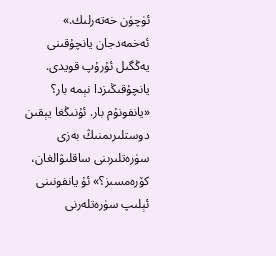ئۈچۈن خەتەرلىك.» ئەخمەدجان يانچۇقىنى يەڭگىل ئۇرۇپ قويدى.
يانچۇقىڭىزدا نېمە بار؟
«يانفونۇم بار. ئۇنىڭغا يېقىن دوستلىرىمنىڭ بەزى سۈرەتلىرىنى ساقلىۋالغان، كۆرەمسىز؟» ئۇ يانفونىنى ئېلىپ سۈرەتلەرنى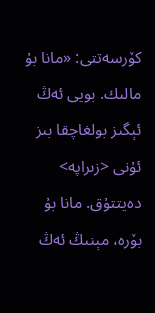كۆرسەتتى: «مانا بۇ مالىك. بويى ئەڭ ئېگىز بولغاچقا بىز ئۇنى <زىراپە> دەيتتۇق. مانا بۇ بۆرە، مېنىڭ ئەڭ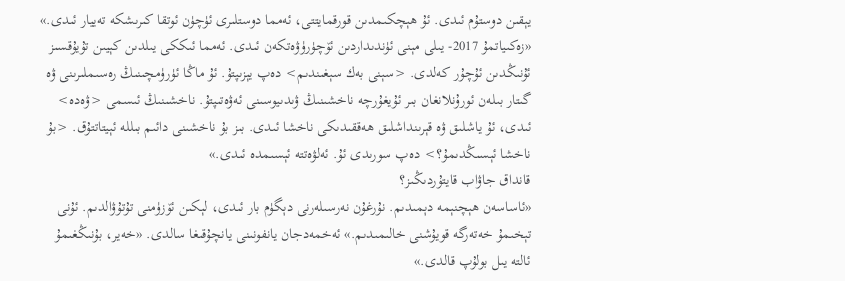يېقىن دوستۇم ئىدى. ئۇ ھېچكىمدىن قورقمايتتى، ئەمما دوستلىرى ئۈچۈن ئوتقا كىرىشكە تەييار ئىدى.»
«زەكىياتمۇ 2017- يىلى مېنى ئۈندىداردىن ئۆچۈرۈۋەتكەن ئىدى. ئەمما ئىككى يىلدىن كېيىن تۇيۇقسىز ئۇنىڭدىن ئۇچۇر كەلدى. <سېنى بەك سېغىندىم> دەپ يېزىپتۇ. ئۇ ماڭا ئۈرۈمچىنىڭ رەسىملىرىنى ۋە گىتار بىلەن ئورۇنلانغان بىر ئۇيغۇرچە ناخشىنىڭ ۋىدىيوسىنى ئەۋەتىپتۇ. ناخشىنىڭ ئىسمى <ۋەدە> ئىدى، ئۇ ياشلىق ۋە قېرىنداشلىق ھەققىدىكى ناخشا ئىدى. بىز بۇ ناخشىنى دائىم بىللە ئېيتاتتۇق. <بۇ ناخشا ئېسىڭدىمۇ؟> دەپ سورىدى ئۇ. ئەلۋەتتە ئېسىمدە ئىدى.»
قانداق جاۋاب قايتۇردىڭىز؟
«ئاساسەن ھېچنېمە دېمىدىم. نۇرغۇن نەرسىلەرنى دېگۈم بار ئىدى، لېكىن ئۆزۈمنى تۇتۇۋالدىم. ئۇنى تېخىمۇ خەتەرگە قويۇشنى خالىمىدىم.» ئەخمەدجان يانفونىنى يانچۇقىغا سالدى. «خەير، بۇنىڭغىمۇ ئالتە يىل بولۇپ قالدى.»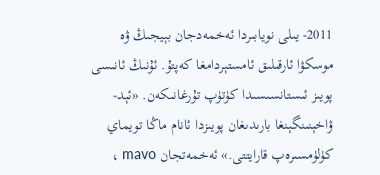2011- يىلى نويابىردا ئەخمەدجان بېيجىڭ ۋە موسكۋا ئارقىلىق ئامستېردامغا كەپتۇ. ئۇنىڭ ئانىسى پويىز ئىستانسىسىدا كۈتۈپ تۇرغانىكەن. «ئېد-ۋاخېنىنگېنغا بارىدىغان پويىزدا ئانام ماڭا تويماي كۈلۈمسىرەپ قارايتتى.» ئەخمەتجان mavo ،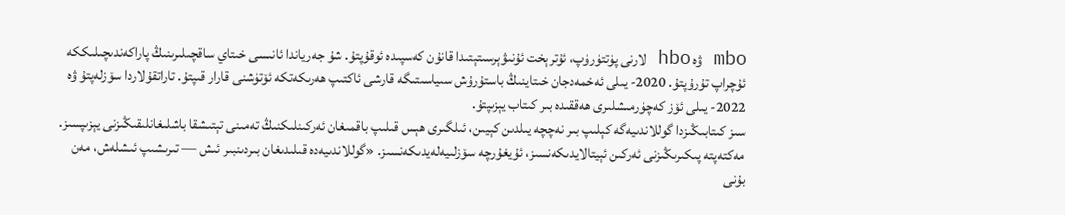mbo ۋە hbo لارنى پۈتتۈرۈپ، ئۇترېخت ئۇنىۋېرسىتېتىدا قانۇن كەسپىدە ئوقۇپتۇ. شۇ جەرياندا ئانىسى خىتاي ساقچىلىرىنىڭ پاراكەندىچىلىككە ئۇچراپ تۇرۇپتۇ. 2020- يىلى ئەخمەدجان خىتاينىڭ باستۇرۇش سىياسىتىگە قارشى ئاكتىپ ھەرىكەتكە ئۆتۈشنى قارار قىپتۇ. تاراتقۇلاردا سۆزلەپتۇ ۋە 2022- يىلى ئۆز كەچۈرمىشلىرى ھەققىدە بىر كىتاب يېزىپتۇ.
سىز كىتابىڭىزدا گوللاندىيەگە كېلىپ بىر نەچچە يىلدىن كېيىن، ئىلگىرى ھېس قىلىپ باقمىغان ئەركىنلىكنىڭ تەمىنى تېتىشقا باشلىغانلىقىڭىزنى يېزىپسىز.
مەكتەپتە پىكىرىڭىزنى ئەركىن ئېيتالايدىكەنسىز، ئۇيغۇرچە سۆزلىيەلەيدىكەنسىز. «گوللاندىيەدە قىلىدىغان بىردىنبىر ئىش — تىرىشىپ ئىشلەش، مەن بۇنى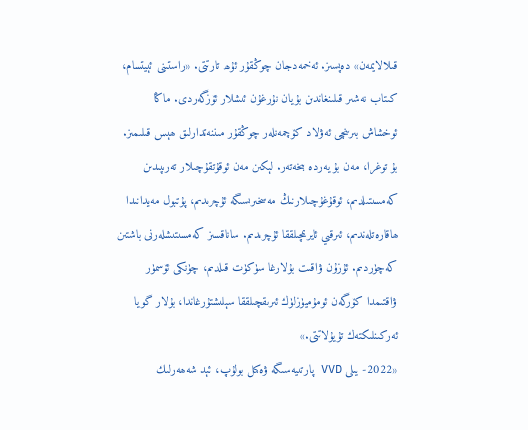قىلالايمەن» دەپسىز. ئەخمەدجان چوڭقۇر ئۇھ تارتتى. «راستىنى ئېيتسام، كىتاب نەشىر قىلىنغاندىن بۇيان نۇرغۇن ئىشلار ئۆزگەردى. ماڭا ئوخشاش بىرىنچى ئەۋلاد كۆچمەنلەر چوڭقۇر مىننەتدارلىق ھېس قىلىمىز. بۇ توغرا، مەن بۇ يەردە بىخەتەر. لېكىن مەن ئوقۇتقۇچىلار تەرىپىدىن كەمسىتىلدىم، ئوقۇغۇچىلارنىڭ مەسخىرىسىگە ئۇچرىدىم، پۇتبول مەيدانىدا ھاقارەتلەندىم، ئىرقىي ئايرىمچىلققا ئۇچرىدىم. ساناقسىز كەمسىتىشلەرنى باشتىن كەچۈردىم. ئۇزۇن ۋاقىت بۇلارغا سۈكۈت قىلدىم، چۈنكى ئۆسمۈر ۋاقتىمدا كۆرگەن ئومۇميۈزلۈك ئىرىقچىلققا سېلىشتۇرغاندا، بۇلار گويا ئەركىنلىكتەك تۇيۇلاتتى.»
«2022- يىلى VVD پارتىيەسىگە ۋەكىل بولۇپ، ئېد شەھەرلىك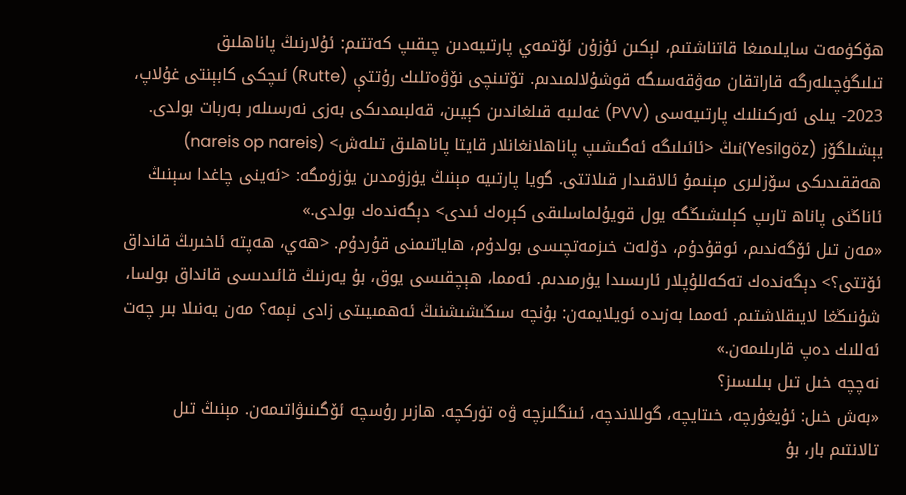ھۆكۈمەت سايلىمىغا قاتناشتىم، لېكىن ئۇزۇن ئۆتمەي پارتىيەدىن چىقىپ كەتتىم: ئۇلارنىڭ پاناھلىق تىلىگۈچىلەرگە قاراتقان مەۋقەسىگە قوشۇلالمىدىم. تۆتىنچى نۆۋەتلىك رۇتتې (Rutte) ئىچكى كابېنتى غۇلاپ، 2023- يىلى ئەركىنلىك پارتىيەسى (PVV) غەلىبە قىلغاندىن كېيىن، قەلبىمدىكى بەزى نەرسىلەر بەربات بولدى. يېشىلگۆز (Yesilgöz)نىڭ <ئائىلىگە ئەگىشىپ پاناھلانغانلار قايتا پاناھلىق تىلەش> (nareis op nareis) ھەققىدىكى سۆزلىرى مېنىمۇ ئالاقىدار قىلاتتى. گويا پارتىيە مېنىڭ يۈزۈمدىن يۈزۈمگە: <ئەينى چاغدا سېنىڭ ئاناڭنى پاناھ تارىپ كېلىشىڭگە يول قويۇلماسلىقى كېرەك ئىدى> دېگەندەك بولدى.»
«مەن تىل ئۆگەندىم، ئوقۇدۇم، دۆلەت خىزمەتچىسى بولدۇم، ھاياتىمنى قۇردۇم. <ھەي، ھەپتە ئاخىرىڭ قانداق ئۆتتى؟> دېگەندەك تەكەللۇپلار ئارىسىدا يۈرمىدىم. ئەمما، ھېچقىسى يوق، بۇ يەرنىڭ قائىدىسى قانداق بولسا، شۇنىڭغا لايىقلاشتىم. ئەمما بەزىدە ئويلايمەن: بۇنچە سىڭىشىشنىڭ ئەھمىيىتى زادى نېمە؟ مەن يەنىلا بىر چەت ئەللىك دەپ قارىلىمەن.»
نەچچە خىل تىل بىلىسىز؟
«بەش خىل: ئۇيغۇرچە، خىتايچە، گوللاندچە، ئىنگلىزچە ۋە تۈركچە. ھازىر رۇسچە ئۆگىنىۋاتىمەن. مېنىڭ تىل تالانتىم بار، بۇ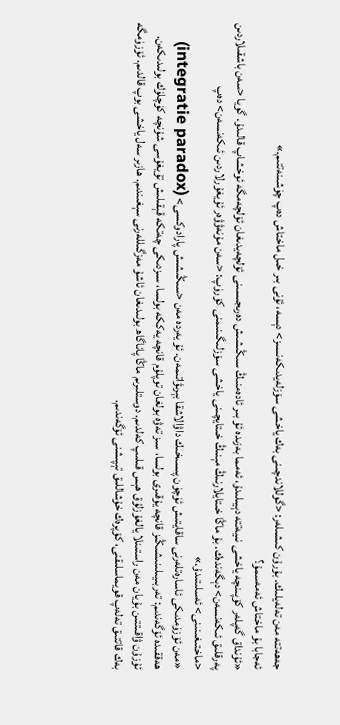جەھەتتە مەن تەلەيلىك. بۇرۇن كىشىلەر: <گوللاندچىنى بەك ياخشى سۆزلەيدىكەنسىز> دېسە، ئۇنى بىر خىل ماختاش دەپ چۈشىنەتتىم.»
ئەجابا بۇ ماختاش ئەمەسمۇ؟
«ئۇنداق گەپلەر كۆپىنچە ياخشى نىيەتتە دېيىلىدۇ، ئەمما بەزىدە ئۇ بىر ئادەمنىڭ سىڭىشىش دەرىجىسىنى ئۆلچەيدىغان ئۆلچەمگە ئوخشاپ قالىدۇ. گويا <سەن باشقىلاردىن پەرقلىق ئىكەنسەن> دېگەندەك. بۇ ماڭا خىتايلارنىڭ مېنىڭ خىتايچىنى ياخشى سۆزلىگىنىمنى كۆرۈپ: <سەن مۇنەۋۋەر ئۇيغۇرلاردىن ئىكەنسەن> دەپ <ماختىغىنىنى> ئەسلىتىدۇ.»
«مەن ئۆزۈمدىكى ئاسارەتلەرنى ساقايتىش ئۈچۈن پىسىخىك داۋالاشقا بېرىۋاتىمەن. ئۇ يەردە مەن <سىڭىشىش پارادوكسى> (integratie paradox) ھەققىدە ئۆگەندىم: تەربىيىلىنىشىڭىز قانچە يۇقىرى بولسا، سىز تەۋە بولغان توپلۇم قانچە يەككە بولسا، سىزدىكى چەتكە قېقىلىش تۇيغۇسى شۇنچە كۈچلۈك بولىدىكەن. ئۇزۇن ۋاقىتتىن بۇيان مەن راستىنلا يالغۇزلۇق ھېس قىلىپ كەلدىم. دوستلىرىم ماڭا پاناگاھ بولىدىغان ئاشۇ مەزگىللەرنى سېغىندىم. ھازىر سەل ياخشى بوپ قالدىم. ئۆزۈمگە بەك قاتتىق تەلەپ قويماسلىقنى، كۆپرەك خۇشاللىق تېپىشنى ئۆگەندىم.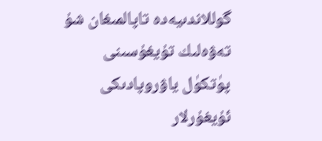گوللاندىيەدە تاپالمىغان شۇ تەۋەلىك تۇيغۇسىنى پۈتكۈل ياۋروپادىكى ئۇيغۇرلار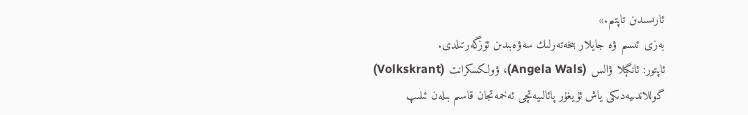ئارىسىدىن تاپتىم.»
بەزى ئىسىم ۋە جايلار بىخەتەرلىك سەۋەبىدىن ئۆزگەرتىلدى.
ئاپتور: ئانگېلا ۋالس (Angela Wals)، ۋولكسكرانت (Volkskrant)
گوللاندىيەدىكى ياش ئۇيغۇر پائالىيەتچى ئەخمەتجان قاسىم بىلەن ئىلىپ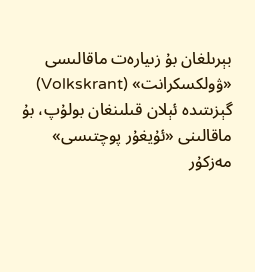بېرىلغان بۇ زىيارەت ماقالىسى «ۋولكسكرانت» (Volkskrant) گېزىتىدە ئېلان قىلىنغان بولۇپ، بۇ ماقالىنى «ئۇيغۇر پوچتىسى» مەزكۇر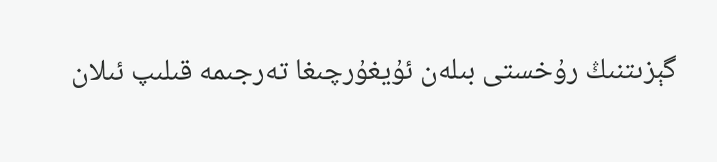گېزىتنىڭ رۇخستى بىلەن ئۇيغۇرچىغا تەرجىمە قىلىپ ئىلان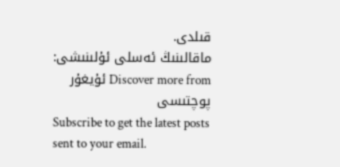قىلدى.
ماقالىنىڭ ئەسلى ئۇلىنىشى:
Discover more from ئۇيغۇر پوچتىسى
Subscribe to get the latest posts sent to your email.